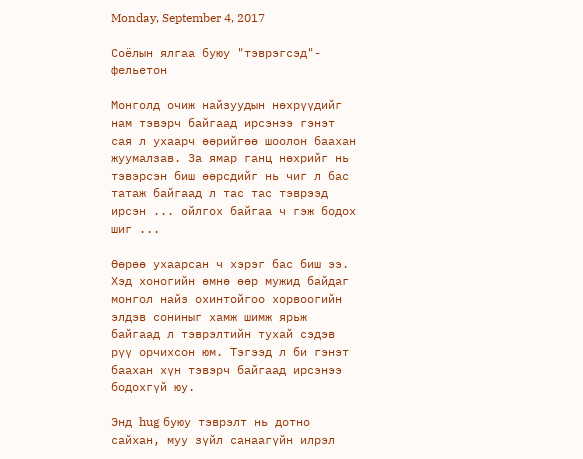Monday, September 4, 2017

Соёлын ялгаа буюу "тэврэгсэд"- фельетон

Монголд очиж найзуудын нөхрүүдийг нам тэвэрч байгаад ирсэнээ гэнэт сая л ухаарч өөрийгөө шоолон баахан жуумалзав. За ямар ганц нөхрийг нь тэвэрсэн биш өөрсдийг нь чиг л бас татаж байгаад л тас тас тэврээд ирсэн ... ойлгох байгаа ч гэж бодох шиг ...

Өөрөө ухаарсан ч хэрэг бас биш ээ. Хэд хоногийн өмнө өөр мужид байдаг монгол найз охинтойгоо хорвоогийн элдэв сониныг хамж шимж ярьж байгаад л тэврэлтийн тухай сэдэв рүү орчихсон юм. Тэгээд л би гэнэт баахан хүн тэвэрч байгаад ирсэнээ бодохгүй юу.

Энд hug буюу тэврэлт нь дотно сайхан, муу зүйл санаагүйн илрэл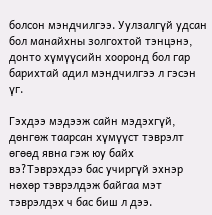болсон мэндчилгээ. Уулзалгүй удсан бол манайхны золгохтой тэнцэнэ, донто хүмүүсийн хооронд бол гар барихтай адил мэндчилгээ л гэсэн үг.

Гэхдээ мэдээж сайн мэдэхгүй, дөнгөж таарсан хүмүүст тэврэлт өгөөд явна гэж юу байх вэ?Тэврэхдээ бас учиргүй эхнэр нөхөр тэврэлдэж байгаа мэт тэврэлдэх ч бас биш л дээ.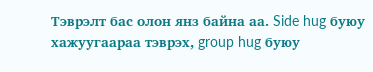Тэврэлт бас олон янз байна аа. Side hug буюу хажуугаараа тэврэх, group hug буюу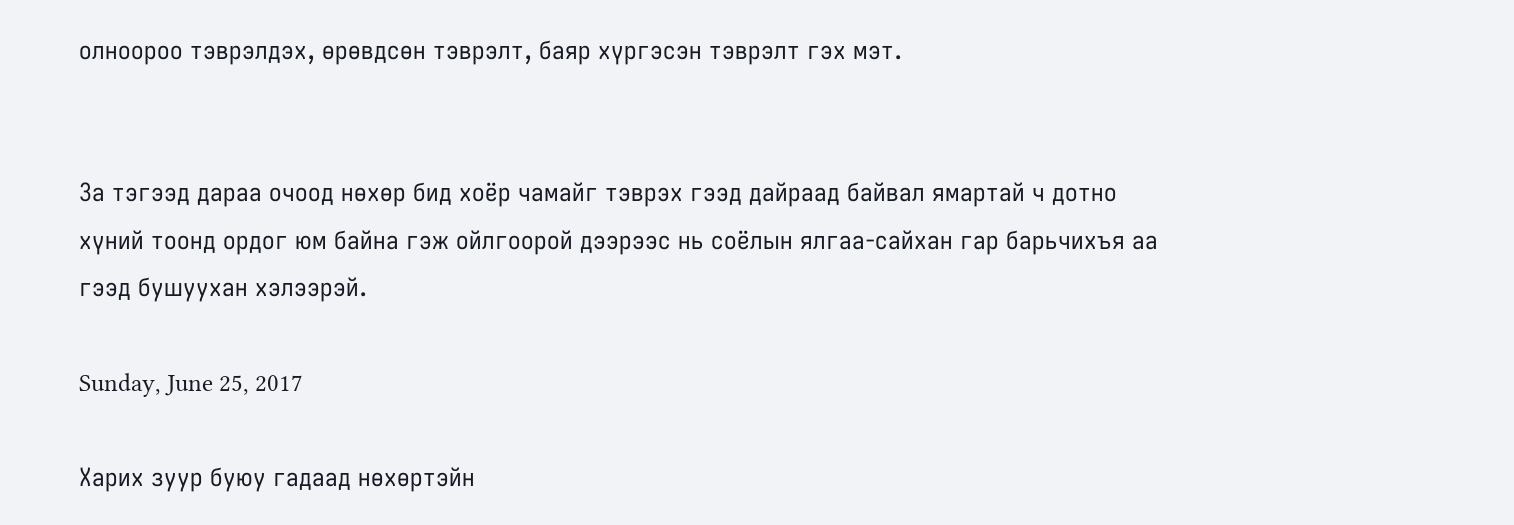олноороо тэврэлдэх, өрөвдсөн тэврэлт, баяр хүргэсэн тэврэлт гэх мэт.


За тэгээд дараа очоод нөхөр бид хоёр чамайг тэврэх гээд дайраад байвал ямартай ч дотно хүний тоонд ордог юм байна гэж ойлгоорой дээрээс нь соёлын ялгаа-сайхан гар барьчихъя аа гээд бушуухан хэлээрэй.

Sunday, June 25, 2017

Харих зуур буюу гадаад нөхөртэйн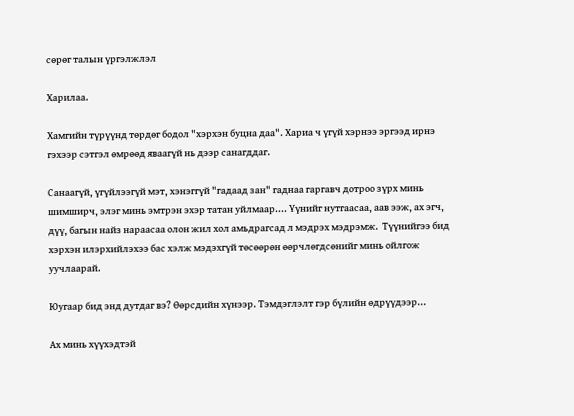сөрөг талын үргэлжлэл

Харилаа.

Хамгийн түрүүнд төрдөг бодол "хэрхэн буцна даа". Хариа ч үгүй хэрнээ эргээд ирнэ гэхээр сэтгэл өмрөөд яваагүй нь дээр санагддаг.

Санаагүй, үгүйлээгүй мэт, хэнэггүй "гадаад зан" гаднаа гаргавч дотроо зүрх минь шимширч, элэг минь эмтрэн эхэр татан уйлмаар.... Үүнийг нутгаасаа, аав ээж, ах эгч, дүү, багын найз нараасаа олон жил хол амьдрагсад л мэдрэх мэдрэмж.  Түүнийгээ бид хэрхэн илэрхийлэхээ бас хэлж мэдэхгүй төсөөрөн өөрчлөгдсөнийг минь ойлгож уучлаарай.

Юугаар бид энд дутдаг вэ? Өөрсдийн хүнээр. Тэмдэглэлт гэр бүлийн өдрүүдээр...

Ах минь хүүхэдтэй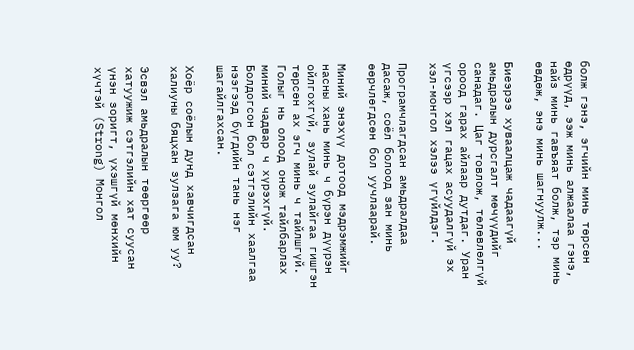болж гэнэ, эгчийн минь төрсөн өдрүүд, ээж минь алжаалаа гэнэ, найз минь гавъяат болж, тэр минь өвдөж, энэ минь шагнуулж...

Биеэрээ хуваалцаж чадаагүй амьдралын дурсгалт мөчүүдийг санадаг. Цаг товлож, төлөвлөлгүй ороод гарах айлаар дутдаг. Уран үгсээр хэл гацах асуудалгүй эх хэл-монгол хэлээ үгүйлдэг.

Програмчлагдсан амьдралдаа дасаж, соёл болоод зан минь өөрчлөгдсөн бол уучлаарай.

Миний энэхүү дотоод мэдрэмжийг насны хань минь ч бүрэн дүүрэн ойлгохгүй, зулай зулайгаа гишгэн төрсөн ах эгч минь ч тайлшгүй.  Голыг нь олоод онож тайлбарлах миний чадвар ч хүрэхгүй. Болдогсон бол сэтгэлийн хаалгаа нээгээд бүгдийн тань нэг шагайлгахсан.

Хоёр соёлын дунд хавчигдсан халиуны бяцхан зулзага юм уу?

Эсвэл амьдралын төөргөөр хатуужиж сэтгэлийн хат суусан үнэн зоригт, үхэшгүй мөнхийн хүчтэй (Strong) Монгол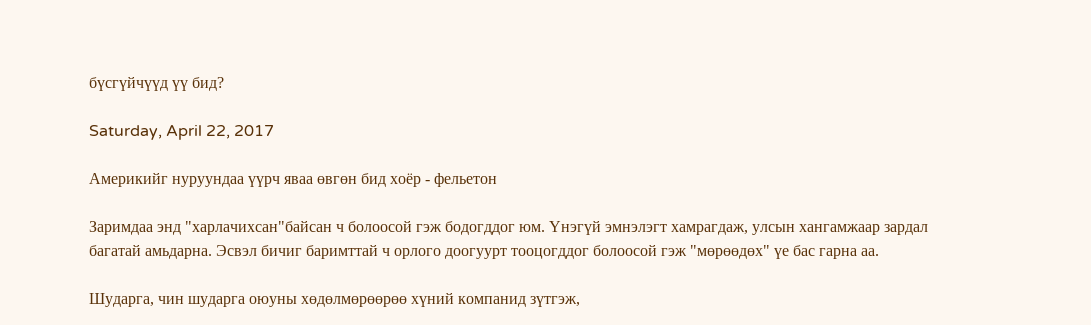бүсгүйчүүд үү бид?

Saturday, April 22, 2017

Америкийг нуруундаа үүрч яваа өвгөн бид хоёр - фельетон

Заримдаа энд "харлачихсан"байсан ч болоосой гэж бодогддог юм. Үнэгүй эмнэлэгт хамрагдаж, улсын хангамжаар зардал багатай амьдарна. Эсвэл бичиг баримттай ч орлого доогуурт тооцогддог болоосой гэж "мөрөөдөх" үе бас гарна аа.

Шударга, чин шударга оюуны хөдөлмөрөөрөө хүний компанид зүтгэж,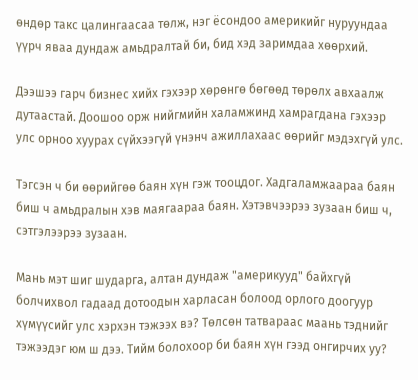өндөр такс цалингаасаа төлж, нэг ёсондоо америкийг нуруундаа үүрч яваа дундаж амьдралтай би, бид хэд заримдаа хөөрхий.

Дээшээ гарч бизнес хийх гэхээр хөрөнгө бөгөөд төрөлх авхаалж дутаастай. Доошоо орж нийгмийн халамжинд хамрагдана гэхээр улс орноо хуурах сүйхээгүй үнэнч ажиллахаас өөрийг мэдэхгүй улс.

Тэгсэн ч би өөрийгөө баян хүн гэж тооцдог. Хадгаламжаараа баян биш ч амьдралын хэв маягаараа баян. Хэтэвчээрээ зузаан биш ч, сэтгэлээрээ зузаан.

Мань мэт шиг шударга, алтан дундаж "америкууд" байхгүй болчихвол гадаад дотоодын харласан болоод орлого доогуур хүмүүсийг улс хэрхэн тэжээх вэ? Төлсөн татвараас маань тэднийг тэжээдэг юм ш дээ. Тийм болохоор би баян хүн гээд онгирчих уу?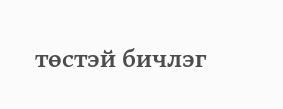төстэй бичлэг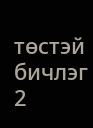төстэй бичлэг 2